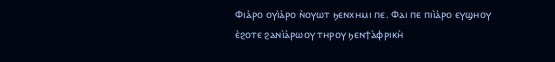Ⲫⲓⲁ̀ⲣⲟ ⲟⲩⲓ̀ⲁ̀ⲣⲟ ⲛ̀ⲟⲩⲱⲧ ϧⲉⲛⲭⲏⲙⲓ ⲡⲉ. Ⲫⲁⲓ ⲡⲉ ⲡⲓⲓ̀ⲁ̀ⲣⲟ ⲉⲩϣⲏⲟⲩ ⲉ̀ϩⲟⲧⲉ ϩⲁⲛⲓ̀ⲁ̀ⲣⲱⲟⲩ ⲧⲏⲣⲟⲩ ϧⲉⲛϯⲁ̀ⲫⲣⲓⲕⲏ̀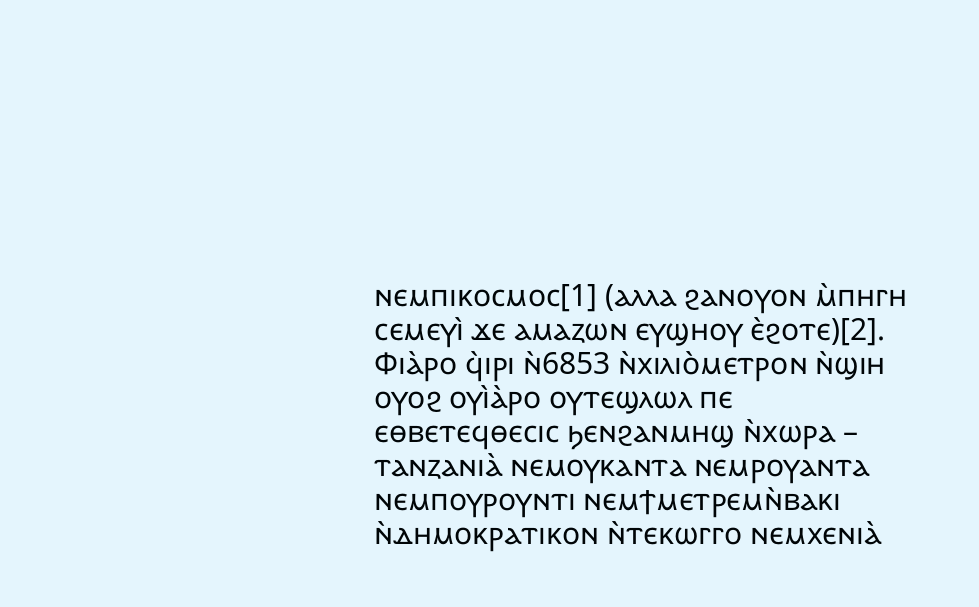ⲛⲉⲙⲡⲓⲕⲟⲥⲙⲟⲥ[1] (ⲁⲗⲗⲁ ϩⲁⲛⲟⲩⲟⲛ ⲙ̀ⲡⲏⲅⲏ ⲥⲉⲙⲉⲩⲓ̀ ϫⲉ ⲁⲙⲁⲍⲱⲛ ⲉⲩϣⲏⲟⲩ ⲉ̀ϩⲟⲧⲉ)[2]. Ⲫⲓⲁ̀ⲣⲟ ϥ̀ⲓⲣⲓ ⲛ̀6853 ⲛ̀ⲭⲓⲗⲓⲟ̀ⲙⲉⲧⲣⲟⲛ ⲛ̀ϣⲓⲏ ⲟⲩⲟϩ ⲟⲩⲓ̀ⲁ̀ⲣⲟ ⲟⲩⲧⲉϣⲗⲱⲗ ⲡⲉ ⲉⲑⲃⲉⲧⲉϥⲑⲉⲥⲓⲥ ϧⲉⲛϩⲁⲛⲙⲏϣ ⲛ̀ⲭⲱⲣⲁ – ⲧⲁⲛⲍⲁⲛⲓⲁ̀ ⲛⲉⲙⲟⲩⲕⲁⲛⲧⲁ ⲛⲉⲙⲣⲟⲩⲁⲛⲧⲁ ⲛⲉⲙⲡⲟⲩⲣⲟⲩⲛⲧⲓ ⲛⲉⲙϯⲙⲉⲧⲣⲉⲙⲛ̀ⲃⲁⲕⲓ ⲛ̀ⲇⲏⲙⲟⲕⲣⲁⲧⲓⲕⲟⲛ ⲛ̀ⲧⲉⲕⲱⲅⲅⲟ ⲛⲉⲙⲭⲉⲛⲓⲁ̀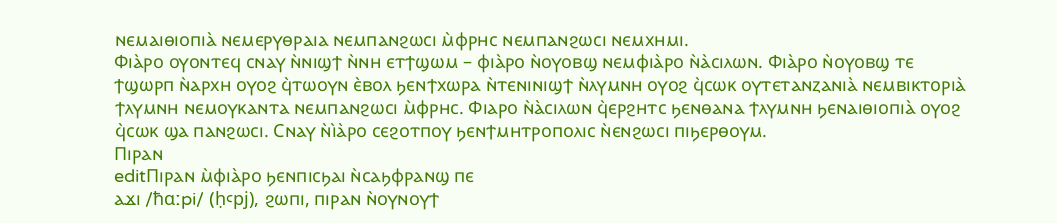ⲛⲉⲙⲁⲓⲑⲓⲟⲡⲓⲁ̀ ⲛⲉⲙⲉⲣⲩⲑⲣⲁⲓⲁ ⲛⲉⲙⲡⲁⲛϩⲱⲥⲓ ⲙ̀ⲫⲣⲏⲥ ⲛⲉⲙⲡⲁⲛϩⲱⲥⲓ ⲛⲉⲙⲭⲏⲙⲓ.
Ⲫⲓⲁ̀ⲣⲟ ⲟⲩⲟⲛⲧⲉϥ ⲥⲛⲁⲩ ⲛ̀ⲛⲓϣϯ ⲛ̀ⲛⲏ ⲉⲧϯϣⲱⲙ – ⲫⲓⲁ̀ⲣⲟ ⲛ̀ⲟⲩⲟⲃϣ ⲛⲉⲙⲫⲓⲁ̀ⲣⲟ ⲛ̀ⲁ̀ⲥⲓⲗⲱⲛ. Ⲫⲓⲁ̀ⲣⲟ ⲛ̀ⲟⲩⲟⲃϣ ⲧⲉ ϯϣⲱⲣⲡ ⲛ̀ⲁⲣⲭⲏ ⲟⲩⲟϩ ϥ̀ⲧⲱⲟⲩⲛ ⲉ̀ⲃⲟⲗ ϧⲉⲛϯⲭⲱⲣⲁ ⲛ̀ⲧⲉⲛⲓⲛⲓϣϯ ⲛ̀ⲗⲩⲙⲛⲏ ⲟⲩⲟϩ ϥ̀ⲥⲱⲕ ⲟⲩⲧⲉⲧⲁⲛⲍⲁⲛⲓⲁ̀ ⲛⲉⲙⲃⲓⲕⲧⲟⲣⲓⲁ̀ ϯⲗⲩⲙⲛⲏ ⲛⲉⲙⲟⲩⲕⲁⲛⲧⲁ ⲛⲉⲙⲡⲁⲛϩⲱⲥⲓ ⲙ̀ⲫⲣⲏⲥ. Ⲫⲓⲁⲣⲟ ⲛ̀ⲁ̀ⲥⲓⲗⲱⲛ ϥ̀ⲉⲣϩⲏⲧⲥ ϧⲉⲛⲑⲁⲛⲁ ϯⲗⲩⲙⲛⲏ ϧⲉⲛⲁⲓⲑⲓⲟⲡⲓⲁ̀ ⲟⲩⲟϩ ϥ̀ⲥⲱⲕ ϣⲁ ⲡⲁⲛϩⲱⲥⲓ. Ⲥⲛⲁⲩ ⲛ̀ⲓ̀ⲁ̀ⲣⲟ ⲥⲉϩⲟⲧⲡⲟⲩ ϧⲉⲛϯⲙⲏⲧⲣⲟⲡⲟⲗⲓⲥ ⲛ̀ⲉⲛϩⲱⲥⲓ ⲡⲓϧⲉⲣⲑⲟⲩⲙ.
Ⲡⲓⲣⲁⲛ
editⲠⲓⲣⲁⲛ ⲙ̀ⲫⲓⲁ̀ⲣⲟ ϧⲉⲛⲡⲓⲥϧⲁⲓ ⲛ̀ⲥⲁϧⲫⲣⲁⲛϣ ⲡⲉ
ⲁϫⲓ /ħɑːpi/ (ḥꜥpj), ϩⲱⲡⲓ, ⲡⲓⲣⲁⲛ ⲛ̀ⲟⲩⲛⲟⲩϯ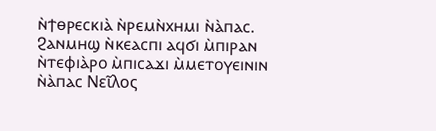ⲛ̀ϯⲑⲣⲉⲥⲕⲓⲁ̀ ⲛ̀ⲣⲉⲙⲛ̀ⲭⲏⲙⲓ ⲛ̀ⲁ̀ⲡⲁⲥ.
Ϩⲁⲛⲙⲏϣ ⲛ̀ⲕⲉⲁⲥⲡⲓ ⲁϥϭⲓ ⲙ̀ⲡⲓⲣⲁⲛ ⲛ̀ⲧⲉⲫⲓⲁ̀ⲣⲟ ⲙ̀ⲡⲓⲥⲁϫⲓ ⲙ̀ⲙⲉⲧⲟⲩⲉⲓⲛⲓⲛ ⲛ̀ⲁ̀ⲡⲁⲥ Νεῖλος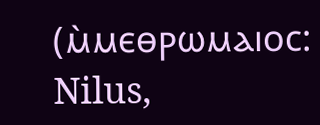(ⲙ̀ⲙⲉⲑⲣⲱⲙⲁⲓⲟⲥ: Nilus,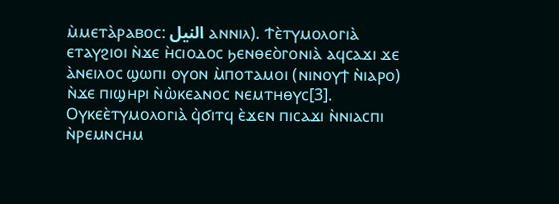ⲙ̀ⲙⲉⲧⲁ̀ⲣⲁⲃⲟⲥ: النيل ⲁⲛⲛⲓⲗ). Ϯⲉ̀ⲧⲩⲙⲟⲗⲟⲅⲓⲁ̀ ⲉⲧⲁⲩϩⲓⲟⲓ ⲛ̀ϫⲉ ⲏ̀ⲥⲓⲟⲇⲟⲥ ϧⲉⲛⲑⲉⲟ̀ⲅⲟⲛⲓⲁ̀ ⲁϥⲥⲁϫⲓ ϫⲉ ⲁ̀ⲛⲉⲓⲗⲟⲥ ϣⲱⲡⲓ ⲟⲩⲟⲛ ⲙ̀ⲡⲟⲧⲁⲙⲟⲓ (ⲛⲓⲛⲟⲩϯ ⲛ̀ⲓⲁⲣⲟ) ⲛ̀ϫⲉ ⲡⲓϣⲏⲣⲓ ⲛ̀ⲱ̀ⲕⲉⲁⲛⲟⲥ ⲛⲉⲙⲧⲏⲑⲩⲥ[3]. Ⲟⲩⲕⲉⲉ̀ⲧⲩⲙⲟⲗⲟⲅⲓⲁ̀ ϥ̀ϭⲓⲧϥ ⲉ̀ϫⲉⲛ ⲡⲓⲥⲁϫⲓ ⲛ̀ⲛⲓⲁⲥⲡⲓ ⲛ̀ⲣⲉⲙⲛⲥⲏⲙ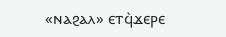«ⲛⲁϩⲁⲗ» ⲉⲧϥ̀ϫⲉⲣⲉ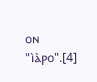ⲟⲛ "ⲓ̀ⲁ̀ⲣⲟ".[4]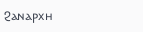Ϩⲁⲛⲁⲣⲭⲏ